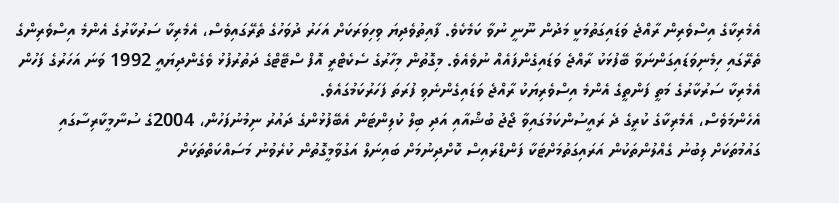އެމެރިކާގެ އިސްވެރިން ރާއްޖެ ވަޑައިގަތުމަކީ މަދުން ނޫނީ ނުވާ ކަމެކެވެ. ފާއިތުވެދިޔަ ވިހިވަރަކަށް އަހަރު ދުވަހުގެ ތެރޭގައިވެސް، އެމެރިކާ ސަރުކާރުގެ އެންމެ އިސްވެރިންގެ ތެރޭގައި ހިމެނިވަޑައިގަންނަވާ ބޭފުޅަކު ރާއްޖެ ވަޑައިގެންފައެއް ނުވެއެވެ. މިގޮތުން މިހާރުގެ ސެކެޓްރީ އޮފް ސްޓޭޓްގެ ދަތުރުފުޅު ވެގެންދިޔައީ 1992 ވަނަ އަހަރުގެ ފަހުން އެމެރިކާ ސަރުކާރުގެ މަތީ ފަންތީގެ އެންމެ އިސްވެރިޔަކު ރާއްޖެ ވަޑައިގެންނެވި ފުރަތަ ފަހަރުކަމުގައެވެ.
އެހެންމަވެސް، އެމެރިކާގެ ކުރީގެ ދެ ރައީސުންކަމުގައިވާ ޖޯޖު ބުޝްއާއި އަދި ބިލް ކުލިންޓަން އެބޭފުޅުންގެ ދައުރު ނިމުނުފަހުން، 2004ގެ ސުނާމީކާރިސާގައި ގައުމުތަކަށް ލިބުނު ގެއްލުންތަކުން އަރައިގަތުމަށްޓަކާ ފަންޑްރައިސް ކޮށްދިނުމަށް ބައިނަލް އަގުވާމީގޮތުން ކުރެވުނު މަސައްކަތްތަކަށް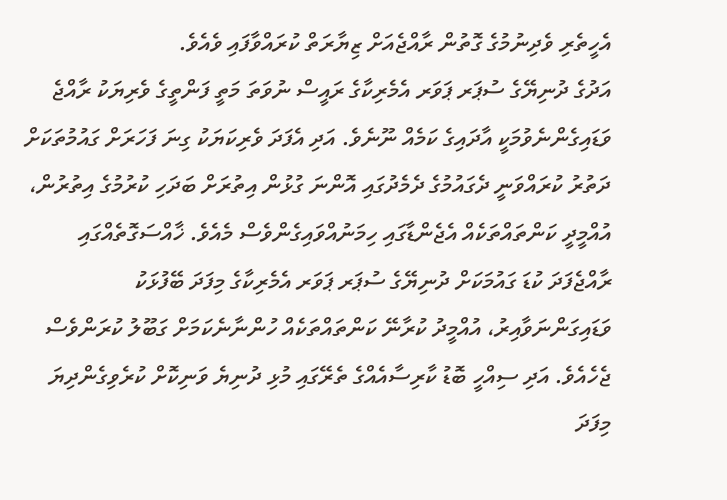އެހީތެރި ވެދިނުމުގެ ގޮތުން ރާއްޖެއަށް ޒިޔާރަތް ކުރައްވާފައި ވެއެވެ.
އަދުގެ ދުނިޔޭގެ ސުޕަރ ޕަވަރ އެމެރިކާގެ ރައީސް ނުވަތަ މަތީ ފަންތީގެ ވެރިޔަކު ރާއްޖެ ވަޑައިގެންނެވުމަކީ އާދައިގެ ކަމެއް ނޫނެވެ. އަދި އެފަދަ ވެރިކަޔަކު ގިނަ ފަހަރަށް ގައުމުތަކަށް ދަތުރު ކުރައްވަނީ ދެގައުމުގެ ދެމެދުގައި އޮންނަ ގުޅުން އިތުރަށް ބަދަހި ކުރުމުގެ އިތުރުން، އުއްމީދީ ކަންތައްތަކެއް އެޖެންޑާގައި ހިމަނުއްވައިގެންވެސް މެއެވެ. ޚާއްސަގޮތެއްގައި ރާއްޖެފަދަ ކުޑަ ގައުމަކަށް ދުނިޔޭގެ ސުޕަރ ޕަވަރ އެމެރިކާގެ މިފަދަ ބޭފުޅަކު ވަޑައިގަންނަވާއިރު، އުއްމީދު ކުރާނޭ ކަންތައްތަކެއް ހުންނާނެކަމަށް ގަބޫލު ކުރަންވެސް ޖެހެއެވެ. އަދި ސިއްހީ ބޮޑު ކާރިސާއެއްގެ ތެރޭގައި މުޅި ދުނިޔެ ވަނިކޮށް ކުރެވިގެންދިޔަ މިފަދަ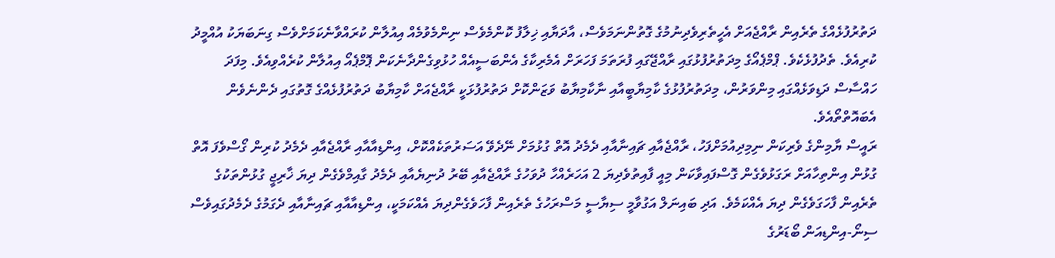ދަތުރުފުޅެއްގެ ތެރެއިން ރާއްޖެއަށް އެހީތެރިވެދިނުމުގެ ގޮތުންނަމަވެސް، އާދަޔާއި ޚިލާފު ކޮންމެވެސް ނިންމެވުމެއް އިއުލާން ކުރައްވާނެކަމަށްވެސް ގިނަބަޔަކު އުއްމީދު ކުރިއެވެ. ތެދުފުޅެކެވެ. ޕްމްޕެއޯގެ މިދަތުރުފުޅުގައި ރާއްޖޭގައި ފުރަތަމަ ފަހަރަށް އެމެރިކާގެ އެންބަސީއެއް ހުޅުވިގެންދާނެކަން ޕޮމްޕެއޯ އިއުލާން ކުރެއްވިއެވެ. މިފަދަ ހައްސާސް ދަޑިވަޅެއްގައި މިންވަރުން، މިދަތުރުފުޅުގެ ކާމިޔާބީއާއި ނާކާމިޔާބު ވަޒަންކޮށް ދަތުރުފުޅަކީ ރާއްޖެއަށް ކާމިޔާބު ދަތުރުފުޅެއްގެ ގޮތުގައި ދެންނެވެން އެބައޮތްތޯއެވެ.
ރައީސް ޔާމިންގެ ވެރިކަން ނިމިދިއުމަށްފަހު، ރާއްޖެއާއި ޗައިނާއާއި ދެމެދު އޮތް ގުޅުމަށް ނޭދެވޭ އަސަރުތަކެއްކޮށް، އިންޑިއާއާއި ރާއްޖެއާއި ދެމެދު ކުރިން ގޯސްވެފަ އޮތް ގުޅުން އިންތިހާއަށް ރަގަޅުވެގެން ގޮސްފައިވާކަން މިއީ ފާއިތުވެދިޔަ 2 އަހަރެއްހާ ދުވަހުގެ ރާއްޖެއާއި ބޭރު ދުނިޔެއާއި ދެމެދު ގާއިމްވެގެން ދިޔަ ޚާރިޖީ ގުޅުންތަކުގެ ތެރެއިން ފާހަގަވެގެން ދިޔަ އެއްކަމެވެ. އަދި ބައިނަލް އަގުވާމީ ސިޔާސީ މަސްރަހުގެ ތެރެއިން ފާހަވެގެންދިޔަ އެއްކަމަކީ، އިންޑިއާއާއި ޗައިނާއާއި ދެގަމުގެ ދެމެދުގައިވެސް ސިނޯ-އިންޑިއަން ބޯޑަރުގެ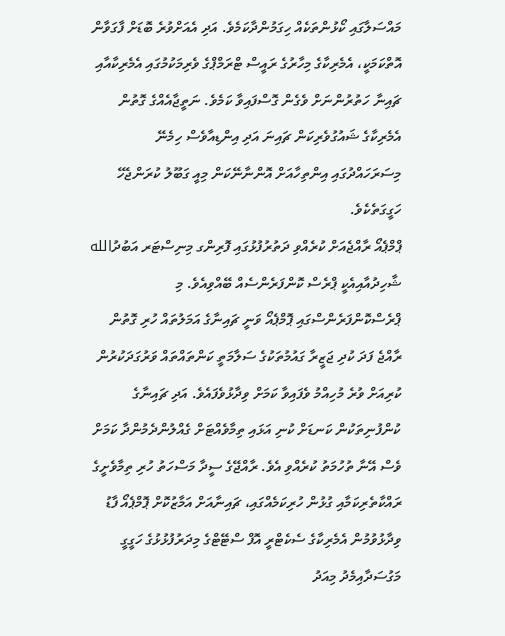މައްސަލާގައި ކޯޅުންތަކެއް ހިގަމުންދާކަމެވެ. އަދި އެއަށްވުރެ ބޮޑަށް ފާގަވާން އޮތްކަމަކީ، އެމެރިކާގެ މިހާރުގެ ރައީސް ޓްރަމްޕްގެ ވެރިމަކުމުގައި އެމެރިކާއާއި ޗައިނާ ހަތުރުންނަށް ވެގެން ގޮސްފައިވާ ކަމެވެ. ނަތީޖާއެއްގެ ގޮތުން އެމެރިކާގެ ޝައުގުވެރިކަން ޗައިނަ އަދި އިންޑިއާވެސް ހިމެނޭ މިސަރަހައްދުގައި އިންތިހާއަށް އޮންނާނޭކަން މިއީ ގަބޫލު ކުރަންޖެހޭ ހަގީގަތެކެވެ.
ޕްމްޕެއޯ ރާއްޖެއަށް ކުރެއްވި ދަތުރުފުޅުގައި ފޮރިންގ މިނިސްޓަރ އަބުދުالله ޝާހިދުއާއިއެކީ ޕްރެސް ކޮންފަރެންސެއް ބޭއްވިއެވެ. މި ޕްރެސްކޮންފަރެންސްގައި ޕޮމްޕެއޯ ވަނީ ޗައިނާގެ އަމަލުތައް ހުރި ގޮތުން ރާއްޖެ ފަދަ ކުދި ޖަޒީރާ ގައުމުތަކުގެ ސަލާމަތީ ކަންތައްތައް ވަރުގަދަކުރުން ކުރިއަށް ވުރެ މުހިއްމު ވެފައިވާ ކަމަށް ވިދާޅުވެފައެވެ. އަދި ޗައިނާގެ ކުންފުނިތަކުން ކަނޑަށް ކުނި އަޅައި ތިމާވެއްޓަށް ގެއްލުންދެމުންދާ ކަމަށް ވެސް އޭނާ ތުހުމަތު ކުރެއްވި އެވެ. ރާއްޖޭގެ ސީދާ މަސްހަތު ހުރި ތިމާވެށީގެ ރައްކާތެރިކަމާއި ގުޅުން ހުރިކަމެއްގައި، ޗައިނާއަށް އަމާޒުކޮށް ޕޮމްޕެއޯ ފާޑު ވިދާޅުވުމުން އެމެރިކާގެ ސެކެޓްރީ އޮފް ސްޓޭޓްގެ މިދަރުފުޅުޅުގެ ހަގީގީ މަގުސަދާއިމެދު މިއަދު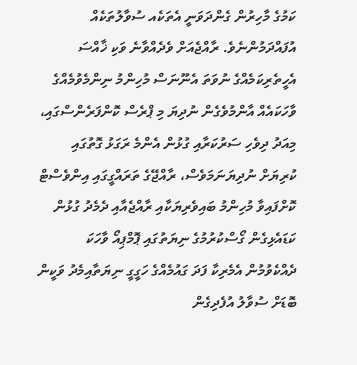ކަމުގެ މާހިރުން ގެންދަވަނީ އެތަކެއ ސުވާލުތަކެއް އުފައްދަމުންނެވެ. ރާއްޖެއަށް ވެދެއްވާނެ ވަކި ޚާއްސަ އެހީތެރިކަމެއްގެ ނުވަތަ އެނޫނަސް މުހިންމު ނިންމެވުމެއްގެ ވާހަކައެއް އާންމުވެގެން ނުދިޔަ މި ޕްރެސް ކޮންފަރެންސްގައި، މިއަދު ދިވެހި ސަރުކަރާއި ގުޅުން އެންމެ ރަގަޅު ގޮތުގައި ކުރިޔަށް ނުދިޔަނަމަވެސް، ރާއްޖޭގެ ތަރައްގީގައި އިންވެސްޓް ކޮށްފައިވާ މުހިންމު ބައިވެރިޔަކާއި ރާއްޖެއާއި ދެމެދު ގުޅުން ކަޑައެޅިގެން ގޯސްކުރުމުގެ ނިޔަތުގައި ޕޮމްޕިއޯ ވާހަކަ ދެއްކެވުމުން އެމެރިކާ ފަދަ ގައުމެއްގެ ހަގީގީ ނިޔަތާއިމެދު ވަކީން ބޮޑަށް ސުވާލު އުފެދިގެން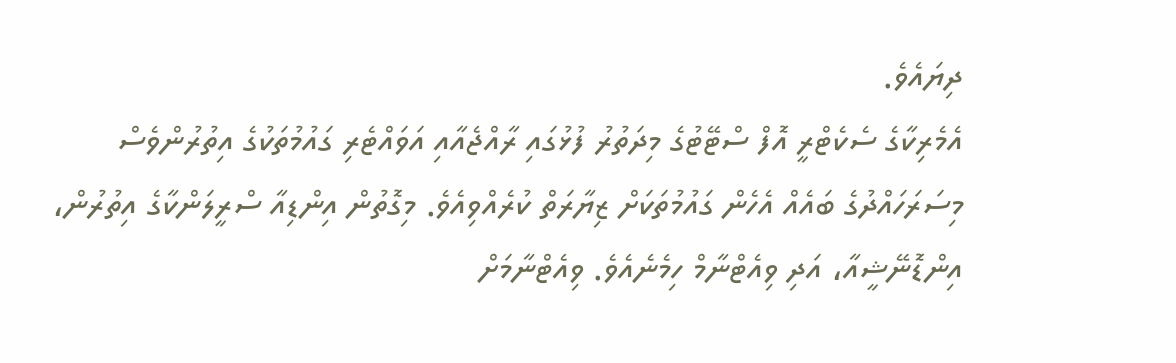ދިޔައެވެ.
އެމެރިކާގެ ސެކެޓްރީ އޮފް ސްޓޭޓުގެ މިދަތުރު ފުޅުގައި ރާއްޖެއާއި އަވައްޓެރި ގައުމުތަކުގެ އިތުރުންވެސް މިސަރަހައްދުގެ ބައެއް އެހެން ގައުމުތަކަށް ޒިޔާރަތް ކުރެއްވިއެވެ. މިގޮތުން އިންޑިއާ ސްރީލަންކާގެ އިތުރުން، އިންޑޮނޭޝީއާ، އަދި ވިއެޓްނާމް ހިމެނެއެވެ. ވިއެޓްނާމަށް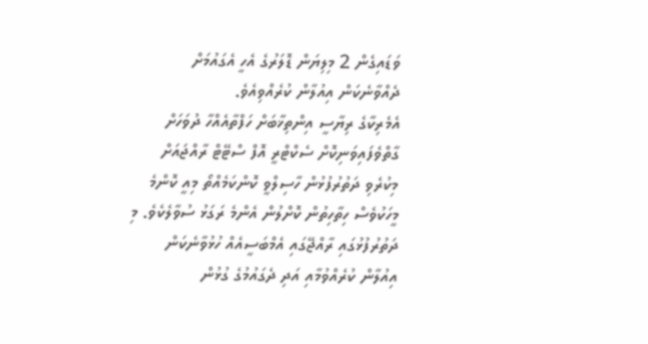ވަޑައިގެން 2 މިލިޔަން ޑޮލަރުގެ އެހީ އެގައުމަށް ދެއްވާނެކަން އިއުލާން ކުރެއްވިއެވެ.
އެމެރިކާގެ ރިޔާސީ އިންތިޚާބަށް ހަފްތާއެއްހާ ދުވަހަށް ގާތްވެފައިވަނިކޮށް ސެކްޓްރީ އޮފް ސްޓޭޓް ރާއްޖައަށް މިކުރެވި ދަތުރުފުޅުން ހާސިލްވީ ކޮންކަމެއްތޯ މިއީ ކޮންމެ މީހަކުވެސް ހިތާހިތުން ކޮށްލުން އެންމެ ރަގަޅު ސުވާލެކެވެ. މި ދަތުރުފުޅުގައި ރާއްޖޭގައި އެމްބަސީއެއް ހުޅުވާނެކަން އިއުލާން ކުރެއްވުމާއި އަދި ދެގައުމުގެ ގުޅުން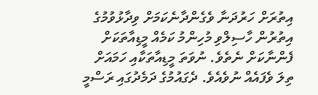އިތުރަށް ހަރުދަނާ ވެގެންދާނެކަމަށް ވިދާޅުވުމުގެ އިތުރުން ހާސިލްވި މުހިންމު ކަމެއް މީޑިއާތަކަށް ފެންނާކަށް ނެތެވެ. ނުވަތަ މީޑިއާތަކާއި ހަމައަށް ތިލަ ވެފައެއް ނުވެއެވެ. ދެގައުމުގެ ދަމެދުގައި ރަސްމީ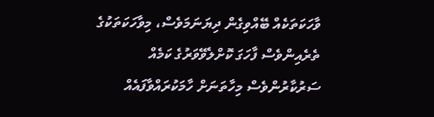ވާހަކަތަކެއް ބޭއްވިގެން ދިޔަނަމަވެސް، މިވާހަކަތަކުގެ ތެރެއިންވެސް ފާހަގަ ކޮށްލެވޭވަރުގެ ކަމެއް ސަރުކާރުންވެސް މިހާތަނަށް ހާމަކުރައްވާފައެއް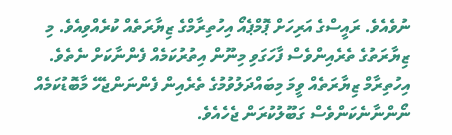ނުވެއެވެ. ރައީސްގެ އަރިހަށް ޕޮމްޕެއޯ އިހުތިރާމްގެ ޒިޔާރަތެއް ކުރެއްވިއެވެ. މި ޒިޔާރަތުގެ ތެރެއިންވެސް ފާހަގަވި މިނޫން އިތުރުކަމެއް ފެންނާކަށް ނެތެވެ. އިހުތިރާމް ޒިޔާރަތެއް ވީމަ މިބައްދަލުވުމުގެ ތެރެއިން ފެންނަންޖެހޭ މާބޮޑުކަމެއް ނޯންނާނެކަންވެސް ގަބޫލުކުރަން ޖެހެއެވެ.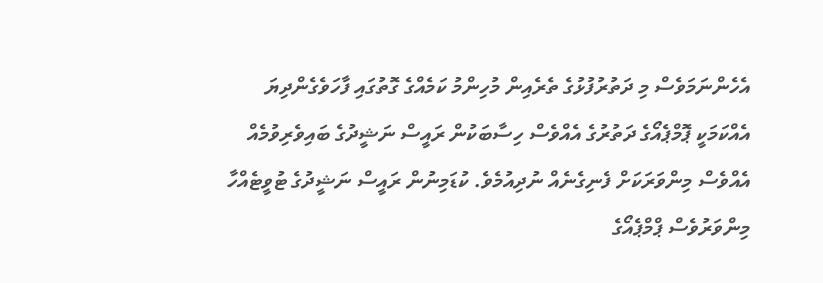އެހެންނަމަވެސް މި ދަތުރުފުޅުގެ ތެރެއިން މުހިންމު ކަމެއްގެ ގޮތުގައި ފާހަވެގެންދިޔަ އެއްކަމަކީ ޕޮމްޕެއޯގެ ދަތުރުގެ އެއްވެސް ހިސާބަކުން ރައީސް ނަޝީދުގެ ބައިވެރިވުމެއް އެއްވެސް މިންވަރަކަށް ފެނިގެނެއް ނުދިއުމެވެ. ކުޑަމިނުން ރައީސް ނަޝީދުގެ ޓުވީޓެއްހާ މިންވަރުވެސް ޕްމްޕެއޯގެ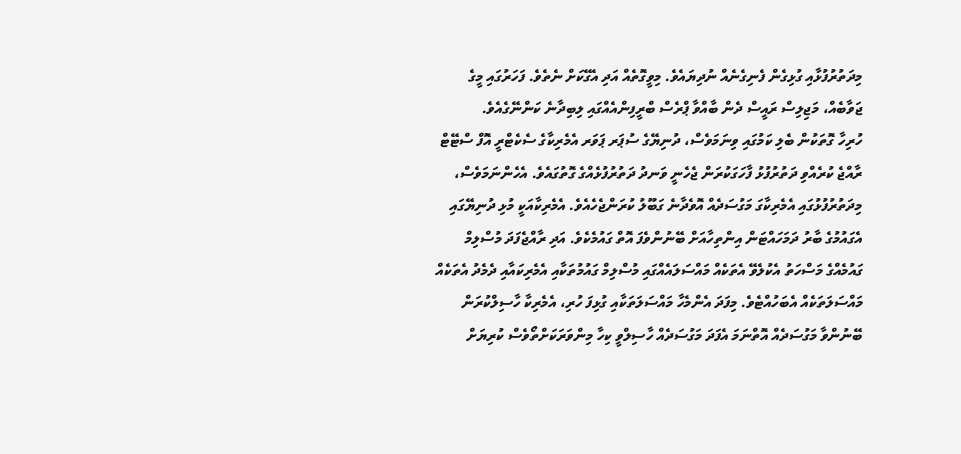މިދަތުރުފުޅާއި ގުޅިގެން ފެނިގެނެއް ނުދިޔައެވެ. މިވީގޮތެއް އަދި އެގޭކަށް ނެތެވެ. ފަހަރުގައި މީގެ ޖަވާބެއް، މަޖިލިސް ރައީސް ދެން ބާއްވާ ޕްރެސް ބްރީފިންއެއްގައި ލިބިދާނެ ކަންނޭގެއެވެ.
ހުރިހާ ގޮތަކުން ބެލި ކަމުގައި ވިނަމަވެސް، ދުނިޔޭގެ ސުޕަރ ޕަވަރ އެމެރިކާގެ ސެކެޓްރީ އޮފް ސްޓޭޓް ރާއްޖެ ކުރެއްވި ދަތުރުފުޅު ފާހަގަކުރަން ޖެހެނީ ވަނދު ދަތުރުފުޅެއްގެ ގޮތުގައެވެ. އެހެންނަމަވެސް، މިދަތުރުފުޅުގައި އެމެރިކާގަ މަގުސަދެއް އޮވެދާނެ ގަބޫލު ކުރަންޖެހެއެވެ. އެމެރިކާއަކީ މުޅި ދުނިޔޭގައި އެގައުމުގެ ބާރު ދަމަހައްޓަން އިންތިހާއަށް ބޭނުންވެފަ އޮތް ގައުމެކެވެ. އަދި ރާއްޖެފަދަ މުސްލިމް ގައުމެއްގެ މަސްހަތު އެކުލެވޭ އެތަކެއް މައްސަލައެއްގައި މުސްލިމް ގައުމުތަކާއި އެމެރިކައާއި ދެމެދު އެތަކެއް މައްސަލަތަކެއް އެބަހުއްޓެވެ. މިފަދަ އެންމެހާ މައްސަލަތަކާއި ގުޅިފަ ހުރި، އެމެރިކާ ހާސިލްކުރަން ބޭނުންވާ މަގުސަދެއް އޮތްނަމަ އެފަދަ މަގުސަދެއް ހާސިލްވީ ކިހާ މިންވަރަކަށްތޯވެސް ކުރިޔަށް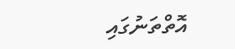އޮތްތަނުގައި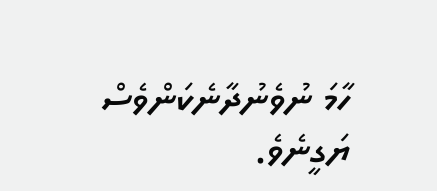ހާމަ ނުވެނުދާނެކަންވެސް ޔަގީނެވެ.